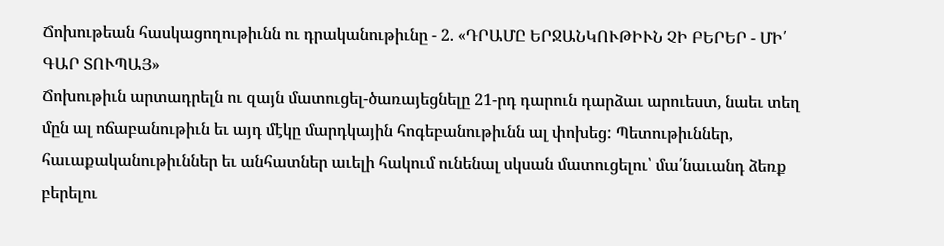Ճոխութեան հասկացողութիւնն ու դրականութիւնը - 2. «ԴՐԱՄԸ ԵՐՋԱՆԿՈՒԹԻՒՆ ՉԻ ԲԵՐԵՐ - ՄԻ՛ ԳԱՐ ՏՈՒՊԱՅ»
Ճոխութիւն արտադրելն ու զայն մատուցել-ծառայեցնելը 21-րդ դարուն դարձաւ արուեստ, նաեւ տեղ մըն ալ ոճաբանութիւն եւ այդ մէկը մարդկային հոգեբանութիւնն ալ փոխեց: Պետութիւններ, հաւաքականութիւններ եւ անհատներ աւելի հակում ունենալ սկսան մատուցելու՝ մա՛նաւանդ ձեռք բերելու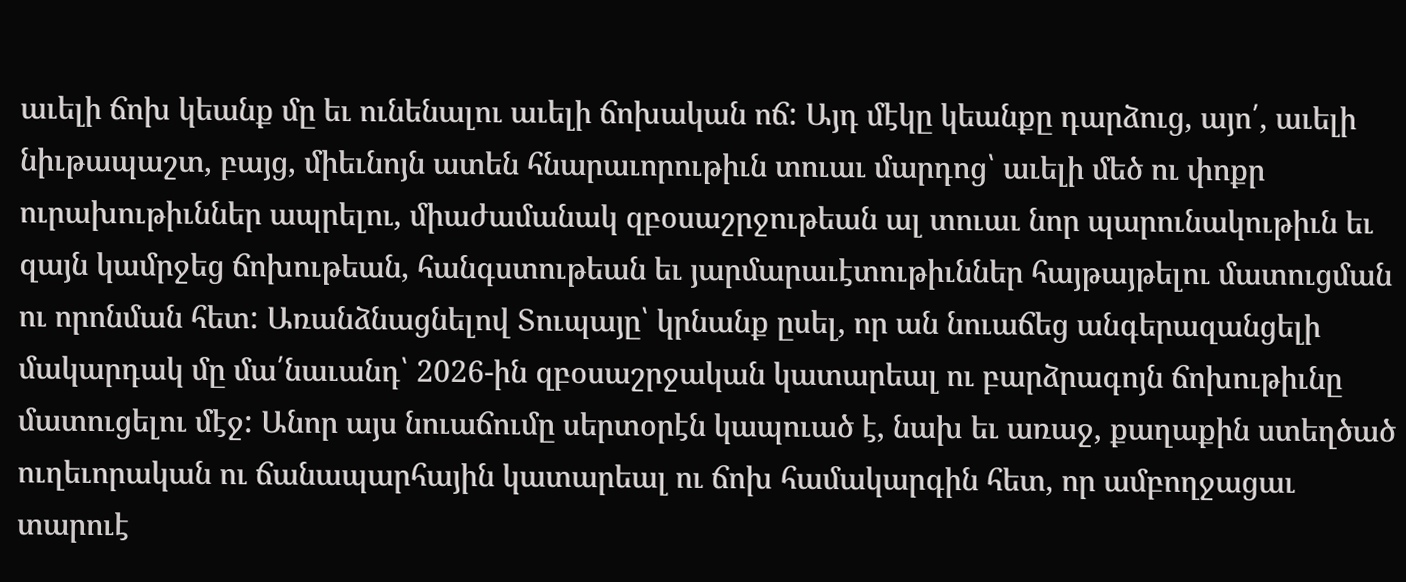աւելի ճոխ կեանք մը եւ ունենալու աւելի ճոխական ոճ: Այդ մէկը կեանքը դարձուց, այո՛, աւելի նիւթապաշտ, բայց, միեւնոյն ատեն հնարաւորութիւն տուաւ մարդոց՝ աւելի մեծ ու փոքր ուրախութիւններ ապրելու, միաժամանակ զբօսաշրջութեան ալ տուաւ նոր պարունակութիւն եւ զայն կամրջեց ճոխութեան, հանգստութեան եւ յարմարաւէտութիւններ հայթայթելու մատուցման ու որոնման հետ: Առանձնացնելով Տուպայը՝ կրնանք ըսել, որ ան նուաճեց անգերազանցելի մակարդակ մը մա՛նաւանդ՝ 2026-ին զբօսաշրջական կատարեալ ու բարձրագոյն ճոխութիւնը մատուցելու մէջ: Անոր այս նուաճումը սերտօրէն կապուած է, նախ եւ առաջ, քաղաքին ստեղծած ուղեւորական ու ճանապարհային կատարեալ ու ճոխ համակարգին հետ, որ ամբողջացաւ տարուէ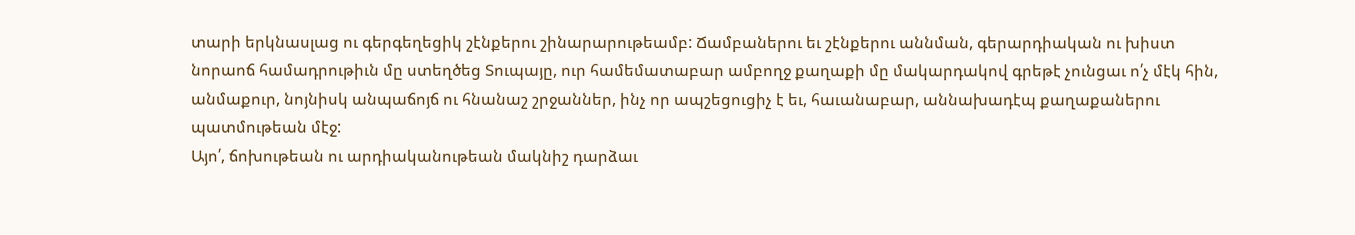տարի երկնասլաց ու գերգեղեցիկ շէնքերու շինարարութեամբ: Ճամբաներու եւ շէնքերու աննման, գերարդիական ու խիստ նորաոճ համադրութիւն մը ստեղծեց Տուպայը, ուր համեմատաբար ամբողջ քաղաքի մը մակարդակով գրեթէ չունցաւ ո՛չ մէկ հին, անմաքուր, նոյնիսկ անպաճոյճ ու հնանաշ շրջաններ, ինչ որ ապշեցուցիչ է եւ, հաւանաբար, աննախադէպ քաղաքաներու պատմութեան մէջ:
Այո՛, ճոխութեան ու արդիականութեան մակնիշ դարձաւ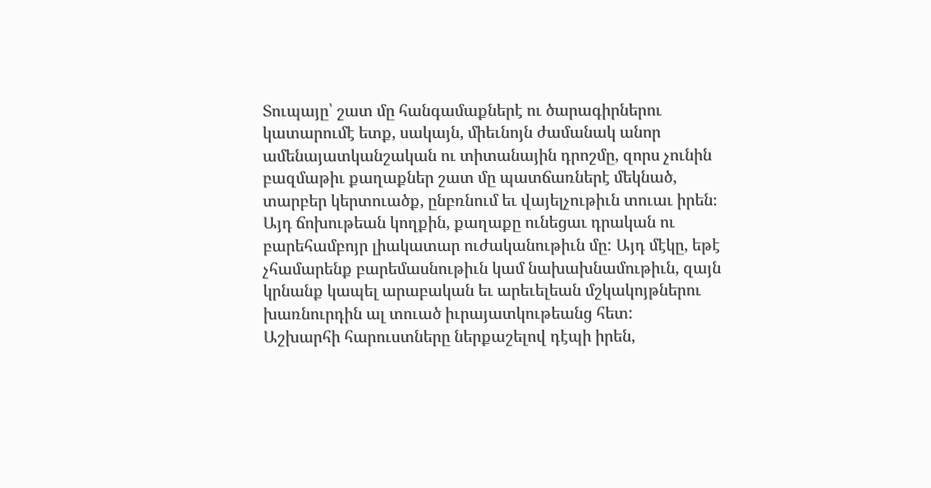Տուպայը՝ շատ մը հանգամաքներէ ու ծարագիրներու կատարումէ ետք, սակայն, միեւնոյն ժամանակ անոր ամենայատկանշական ու տիտանային դրոշմը, զորս չունին բազմաթիւ քաղաքներ շատ մը պատճառներէ մեկնած, տարբեր կերտուածք, ընբռնում եւ վայելչութիւն տուաւ իրեն։ Այդ ճոխութեան կողքին, քաղաքը ունեցաւ դրական ու բարեհամբոյր լիակատար ուժականութիւն մը: Այդ մէկը, եթէ չհամարենք բարեմասնութիւն կամ նախախնամութիւն, զայն կրնանք կապել արաբական եւ արեւելեան մշկակոյթներու խառնուրդին ալ տուած իւրայատկութեանց հետ:
Աշխարհի հարուստները ներքաշելով դէպի իրեն,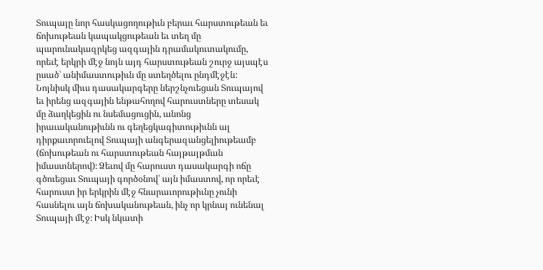Տուպայը նոր հասկացողութիւն բերաւ հարստութեան եւ ճոխութեան կապակցութեան եւ տեղ մը պարունակազրկեց ազգային դրամակուտակումը, որեւէ երկրի մէջ նոյն այդ հարստութեան շուրջ այսպէս ըսած՝ անիմաստութիւն մը ստեղծելու ընդմէջէն: Նոյնիսկ միւս դասակարգերը ներշնչուեցան Տուպայով եւ իրենց ազգային ենթահողով հարուստները տեսակ մը ձաղկեցին ու նսեմացուցին, անոնց իրաւականութիւնն ու գեղեցկագիտութիւնն ալ դիրքաւորուելով Տուպայի անգերազանցելիութեամբ (ճոխութեան ու հարստութեան հայթայթման իմաստներով)։ Ձեւով մը հարուստ դասակարգի ոճը գծուեցաւ Տուպայի գործօնով՝ այն իմաստով, որ որեւէ հարուստ իր երկրին մէջ հնարաւորութիւնը չունի հասնելու այն ճոխականութեան, ինչ որ կրնայ ունենալ Տուպայի մէջ։ Իսկ նկատի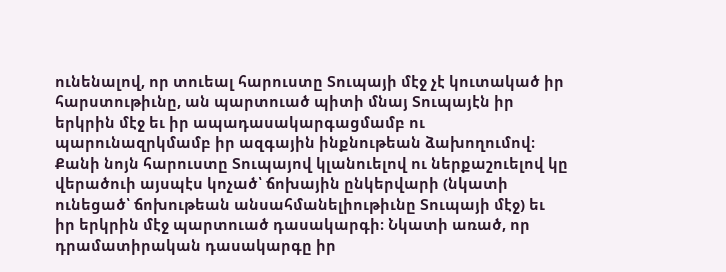ունենալով, որ տուեալ հարուստը Տուպայի մէջ չէ կուտակած իր հարստութիւնը, ան պարտուած պիտի մնայ Տուպայէն իր երկրին մէջ եւ իր ապադասակարգացմամբ ու պարունազրկմամբ իր ազգային ինքնութեան ձախողումով։ Քանի նոյն հարուստը Տուպայով կլանուելով ու ներքաշուելով կը վերածուի այսպէս կոչած՝ ճոխային ընկերվարի (նկատի ունեցած՝ ճոխութեան անսահմանելիութիւնը Տուպայի մէջ) եւ իր երկրին մէջ պարտուած դասակարգի։ Նկատի առած, որ դրամատիրական դասակարգը իր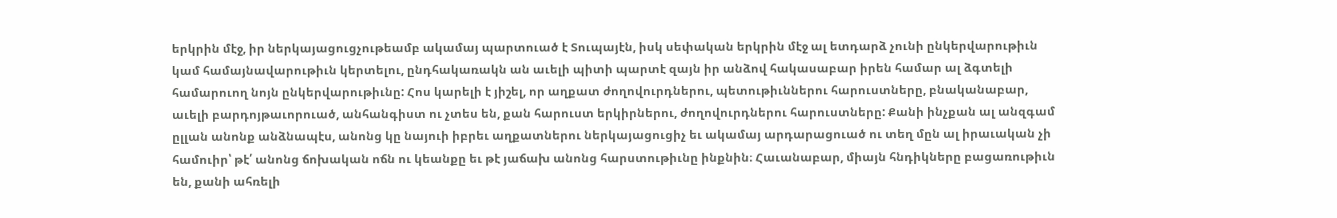երկրին մէջ, իր ներկայացուցչութեամբ ակամայ պարտուած է Տուպայէն, իսկ սեփական երկրին մէջ ալ ետդարձ չունի ընկերվարութիւն կամ համայնավարութիւն կերտելու, ընդհակառակն ան աւելի պիտի պարտէ զայն իր անձով հակասաբար իրեն համար ալ ձգտելի համարուող նոյն ընկերվարութիւնը: Հոս կարելի է յիշել, որ աղքատ ժողովուրդներու, պետութիւններու հարուստները, բնականաբար, աւելի բարդոյթաւորուած, անհանգիստ ու չտես են, քան հարուստ երկիրներու, ժողովուրդներու հարուստները: Քանի ինչքան ալ անզգամ ըլլան անոնք անձնապէս, անոնց կը նայուի իբրեւ աղքատներու ներկայացուցիչ եւ ակամայ արդարացուած ու տեղ մըն ալ իրաւական չի համուիր՝ թէ՛ անոնց ճոխական ոճն ու կեանքը եւ թէ յաճախ անոնց հարստութիւնը ինքնին։ Հաւանաբար, միայն հնդիկները բացառութիւն են, քանի ահռելի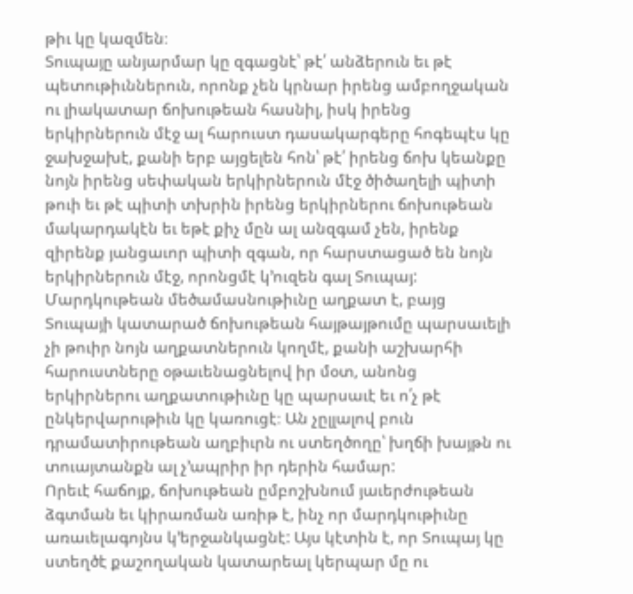թիւ կը կազմեն։
Տուպայը անյարմար կը զգացնէ՝ թէ՛ անձերուն եւ թէ պետութիւններուն, որոնք չեն կրնար իրենց ամբողջական ու լիակատար ճոխութեան հասնիլ, իսկ իրենց երկիրներուն մէջ ալ հարուստ դասակարգերը հոգեպէս կը ջախջախէ, քանի երբ այցելեն հոն՝ թէ՛ իրենց ճոխ կեանքը նոյն իրենց սեփական երկիրներուն մէջ ծիծաղելի պիտի թուի եւ թէ պիտի տխրին իրենց երկիրներու ճոխութեան մակարդակէն եւ եթէ քիչ մըն ալ անզգամ չեն, իրենք զիրենք յանցաւոր պիտի զգան, որ հարստացած են նոյն երկիրներուն մէջ, որոնցմէ կ՚ուզեն գալ Տուպայ: Մարդկութեան մեծամասնութիւնը աղքատ է, բայց Տուպայի կատարած ճոխութեան հայթայթումը պարսաւելի չի թուիր նոյն աղքատներուն կողմէ, քանի աշխարհի հարուստները օթաւենացնելով իր մօտ, անոնց երկիրներու աղքատութիւնը կը պարսաւէ եւ ո՛չ թէ ընկերվարութիւն կը կառուցէ։ Ան չըլլալով բուն դրամատիրութեան աղբիւրն ու ստեղծողը՝ խղճի խայթն ու տուայտանքն ալ չ՚ապրիր իր դերին համար:
Որեւէ հաճոյք, ճոխութեան ըմբոշխնում յաւերժութեան ձգտման եւ կիրառման առիթ է, ինչ որ մարդկութիւնը առաւելագոյնս կ՚երջանկացնէ: Այս կէտին է, որ Տուպայ կը ստեղծէ քաշողական կատարեալ կերպար մը ու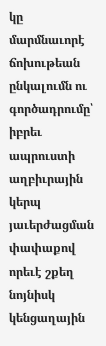կը մարմնաւորէ ճոխութեան ընկալումն ու գործադրումը՝ իբրեւ ապրուստի աղբիւրային կերպ յաւերժացման փափաքով որեւէ շքեղ նոյնիսկ կենցաղային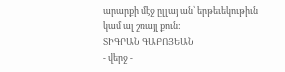արարքի մէջ ըլլայ ան՝ երթեւեկութիւն կամ ալ շռայլ քուն:
ՏԻԳՐԱՆ ԳԱԲՈՅԵԱՆ
- վերջ -